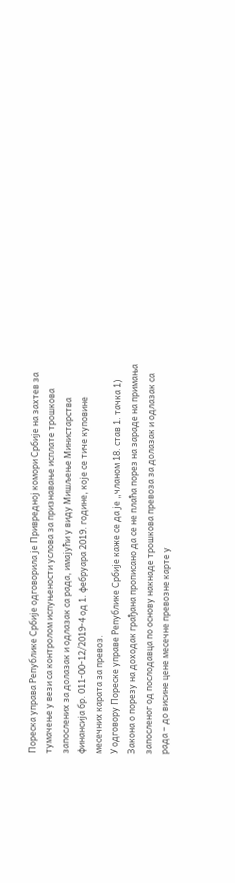Пореска управа Републике Србије одговорила је Привредној комори Србије на захтев за тумачење у вези са контролом испуњености услова за признавање исплате трошкова запослених за долазак и одлазак са рада, имајући у виду Мишљење Министарства финансија бр. 011-00-12/2019-4 од 1. фебруара 2019. године, које се тиче куповине месечних карата за превоз.
У одговору Пореске управе Републике Србије каже се да је „чланом 18. став 1. тачка 1) Закона о порезу на доходак грађана прописано да се не плаћа порез на зараде на примања запосленог од послодавца по основу накнаде трошкова превоза за долазак и одлазак са рада – до висине цене месечне превозне карте у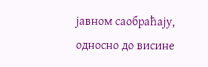јавном саобраћају, односно до висине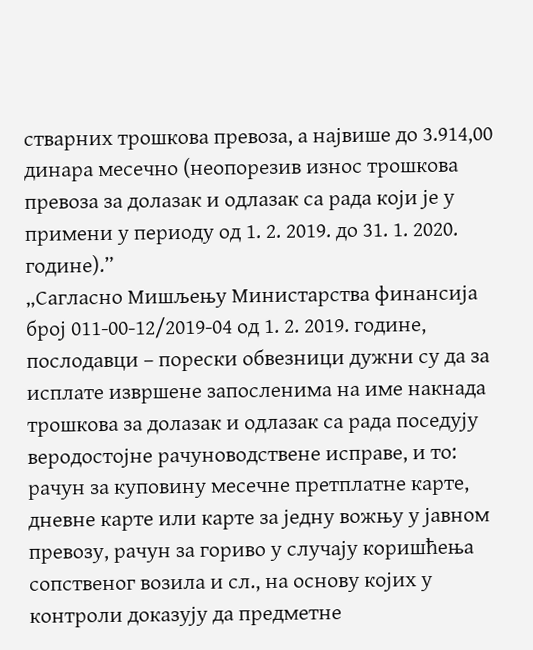стварних трошкова превоза, а највише до 3.914,00 динара месечно (неопорезив износ трошкова превоза за долазак и одлазак са рада који је у примени у периоду од 1. 2. 2019. до 31. 1. 2020. године).”
„Сагласно Мишљењу Министарства финансија број 011-00-12/2019-04 од 1. 2. 2019. године, послодавци – порески обвезници дужни су да за исплате извршене запосленима на име накнада трошкова за долазак и одлазак са рада поседују веродостојне рачуноводствене исправе, и то: рачун за куповину месечне претплатне карте, дневне карте или карте за једну вожњу у јавном превозу, рачун за гориво у случају коришћења сопственог возила и сл., на основу којих у контроли доказују да предметне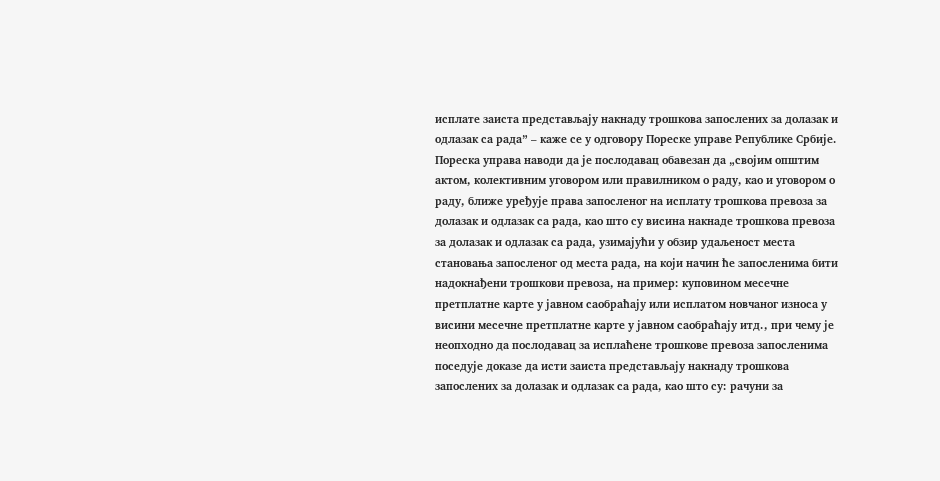исплате заиста представљају накнаду трошкова запослених за долазак и одлазак са рада” – каже се у одговору Пореске управе Републике Србије.
Пореска управа наводи да је послодавац обавезан да „својим општим актом, колективним уговором или правилником о раду, као и уговором о раду, ближе уређује права запосленог на исплату трошкова превоза за долазак и одлазак са рада, као што су висина накнаде трошкова превоза за долазак и одлазак са рада, узимајући у обзир удаљеност места становања запосленог од места рада, на који начин ће запосленима бити надокнађени трошкови превоза, на пример: куповином месечне претплатне карте у јавном саобраћају или исплатом новчаног износа у висини месечне претплатне карте у јавном саобраћају итд., при чему је неопходно да послодавац за исплаћене трошкове превоза запосленима поседује доказе да исти заиста представљају накнаду трошкова запослених за долазак и одлазак са рада, као што су: рачуни за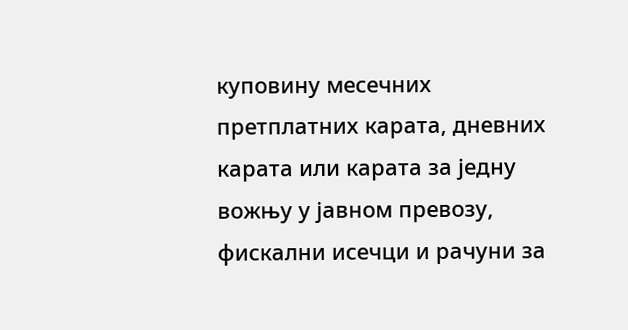куповину месечних претплатних карата, дневних карата или карата за једну вожњу у јавном превозу, фискални исечци и рачуни за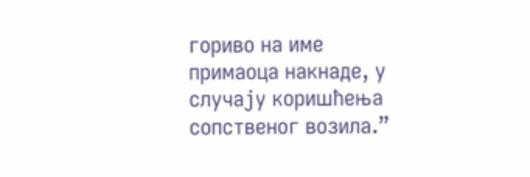гориво на име примаоца накнаде, у случају коришћења сопственог возила.”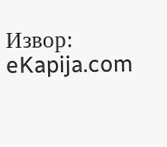Извор: eKapija.com